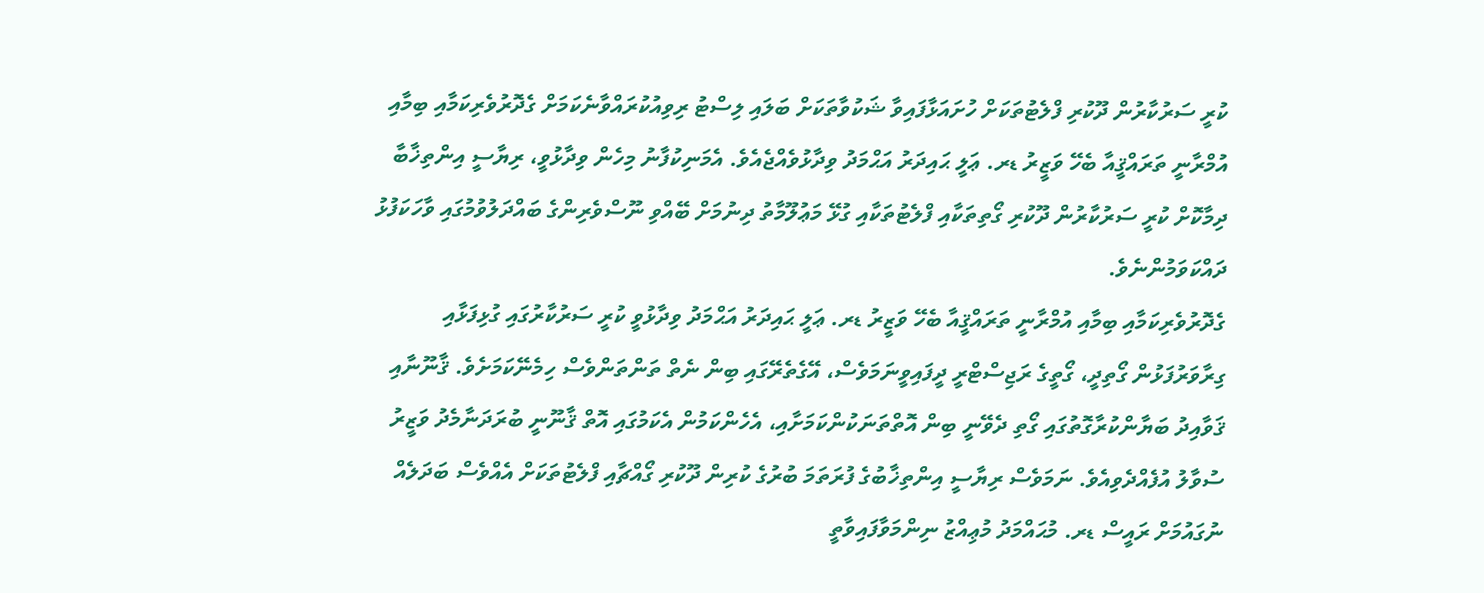ކުރީ ސަރުކާރުން ދޫކުރި ފްލެޓުތަކަށް ހުށައަޅާފައިވާ ޝަކުވާތަކަށް ބަލައި ލިސްޓު ރިވިއުކުރައްވާނެކަމަށް ގެދޮރުވެރިކަމާއި ބިމާއި އުމްރާނީ ތަރައްޤީއާ ބެހޭ ވަޒީރު ޑރ. ޢަލީ ޙައިދަރު އަޙްމަދު ވިދާޅުވެއްޖެއެވެ. އެމަނިކުފާނު މިހެން ވިދާޅުވީ، ރިޔާސީ އިންތިޚާބާ ދިމާކޮށް ކުރީ ސަރުކާރުން ދޫކުރި ގޯތިތަކާއި ފްލެޓުތަކާއި ގުޅޭ މަޢުލޫމާތު ދިނުމަށް ބޭއްވި ނޫސްވެރިންގެ ބައްދަލުވުމުގައި ވާހަކަފުޅު ދައްކަވަމުންނެވެ.
ގެދޮރުވެރިކަމާއި ބިމާއި އުމްރާނީ ތަރައްޤީއާ ބެހޭ ވަޒީރު ޑރ. ޢަލީ ޙައިދަރު އަޙްމަދު ވިދާޅުވީ ކުރީ ސަރުކާރުގައި ގުޅިފަޅާއި ގިރާވަރުފަޅުން ގޯތިދީ، ގޯތީގެ ރަޖިސްޓްރީ ދީފައިވީނަމަވެސް، އޭގެތެރޭގައި ބިން ނެތް ތަންތަންވެސް ހިމެނޭކަމަށެވެ. ޤާނޫނާއި ޤަވާއިދު ބަޔާންކުރާގޮތުގައި ގޯތި ދެވޭނީ ބިން އޮތްތަނަކުންކަމަށާއި، އެހެންކަމުން އެކަމުގައި އޮތް ޤާނޫނީ ބުރަދަނާމެދު ވަޒީރު ސުވާލު އުފެއްދެވިއެވެ. ނަމަވެސް ރިޔާސީ އިންތިޚާބުގެ ފުރަތަމަ ބުރުގެ ކުރިން ދޫކުރި ގޯއްޗާއި ފްލެޓުތަކަށް އެއްވެސް ބަދަލެއް ނުގައުމަށް ރައީސް ޑރ. މުޙައްމަދު މުޢިއްޒު ނިންމަވާފައިވާތީ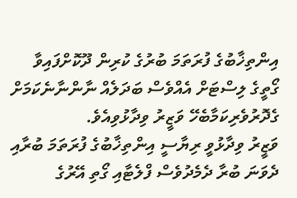އިންތިޚާބުގެ ފުރަތަމަ ބުރުގެ ކުރިން ދޫކޮށްފައިވާ ގޯތީގެ ލިސްޓަށް އެއްވެސް ބަދަލެއް ނާންނާނެކަމަށް ގެދޮރުވެރިކަމާބެހޭ ވަޒީރު ވިދާޅުވިއެވެ.
ވަޒީރު ވިދާޅުވީ ރިޔާސީ އިންތިޚާބުގެ ފުރަތަމަ ބުރާއި ދެވަނަ ބުރާ ދެމެދުވެސް ފްލެޓާއި ގޯތި އޭރުގެ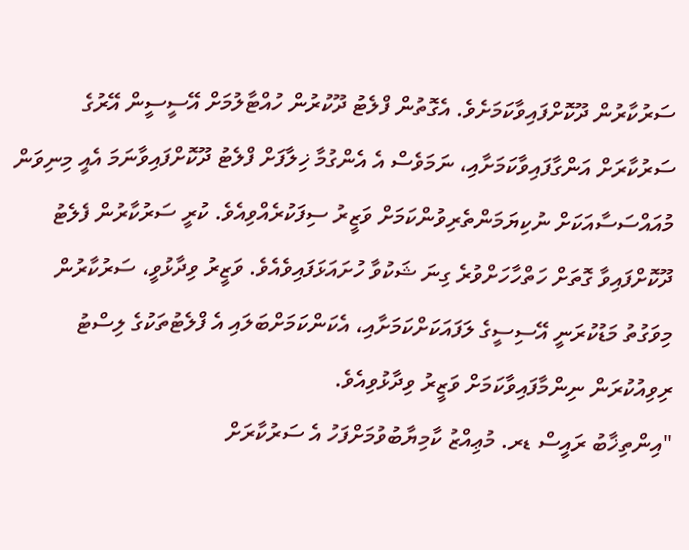ސަރުކާރުން ދޫކޮށްފައިވާކަމަށެވެ. އެގޮތުން ފްލެޓު ދޫކުރުން ހުއްޓާލުމަށް އޭސީސީން އޭރުގެ ސަރުކާރަށް އަންގާފައިވާކަމަށާއި، ނަމަވެސް އެ އެންގުމާ ޚިލާފަށް ފްލެޓު ދޫކޮށްފައިވާނަމަ އެއީ މިނިވަން މުއައްސަސާއަކަށް ނުކިޔަމަންތެރިވުންކަމަށް ވަޒީރު ސިފަކުރެއްވިއެވެ. ކުރީ ސަރުކާރުން ފެލެޓު ދޫކޮށްފައިވާ ގޮތަށް ހަތްހާހަށްވުރެ ގިނަ ޝަކުވާ ހުށައަޅަފައިވެއެވެ. ވަޒީރު ވިދާޅުވީ، ސަރުކާރުން މިވަގުތު މަޑުކުރަނީ އޭސިސީގެ ލަފައަކަށްކަމަށާއި، އެކަންކަމަށްބަލައި އެ ފްލެޓުތަކުގެ ލިސްޓު ރިވިއުކުރަން ނިންމާފައިވާކަމަށް ވަޒީރު ވިދާޅުވިއެވެ.
"އިންތިޚާބު ރައީސް ޑރ. މުޢިއްޒު ކާމިޔާބުވުމަށްފަހު އެ ސަރުކާރަށް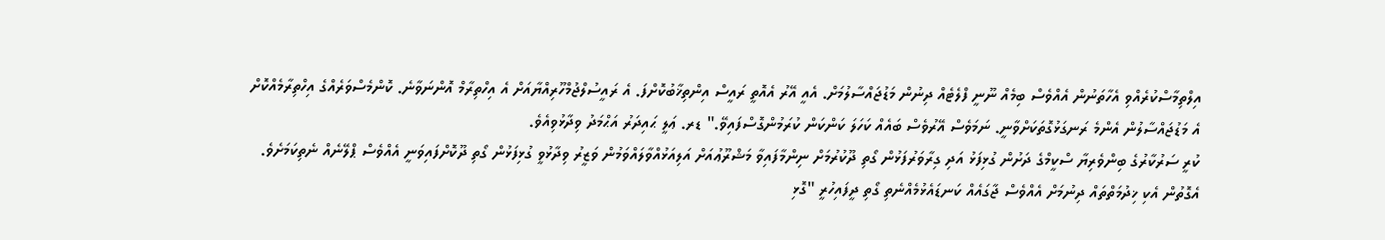އިލްތިމާސްކުރެއްވި އެހާތަނުން އެއްވެސް ބިމެއް ނޫނީ ފްލެޓެއް ދިނުން މަޑުޖައްސާލުމަށް. އެއީ އޭރު އެއޮތީ ރައީސް އިންތިޚާބުކޮށްފަ. އެ ރައީސުލްޖުމްހޫރިއްޔާއަށް އެ އިހްތިރާމް އޮންނަވާނެ. ކޮންމެސްވަރެއްގެ އިހްތިރާމެއްކޮށް އެ މަޑުޖައްސާލުން އެންމެ ރަނގަޅުގޮތަކަށްވާނީ. ނަމަވެސް އޭރުވެސް ބައެއް ކަހަލަ ކަންކަން ކުރަމުންގޮސްފައިވޭ." ޑރ. ޢަލީ ޙައިދަރު އަޙްމަދު ވިދާޅުވިއެވެ.
ކުރީ ސަރުކާރުގެ ބިންވެރިޔާ ސްކީމްގެ ދަށުން ގުޅިފަޅު އަދި ގިރާވަރުފަޅުން ގޯތި ދޫކުރުމަށް ނިންމާފައިވާ މަޝްރޫޢުއަށް އަލިއަޅުއްވާލައްވަމުން ވަޒީރު ވިދާޅުވީ ގުޅިފަޅުން ގޯތި ދޫކޮށްފައިވަނީ އެއްވެސް ޕްލޭނެއް ނެތިކަމަށެވެ. އެގޮތުން އެކި ޚިދުމަތްތައް ދިނުމަށް އެއްވެސް ޖާގައެއް ކަނޑައެޅުމެއްނެތި ގޯތި ދީފައިހުރީ "ގޮޅި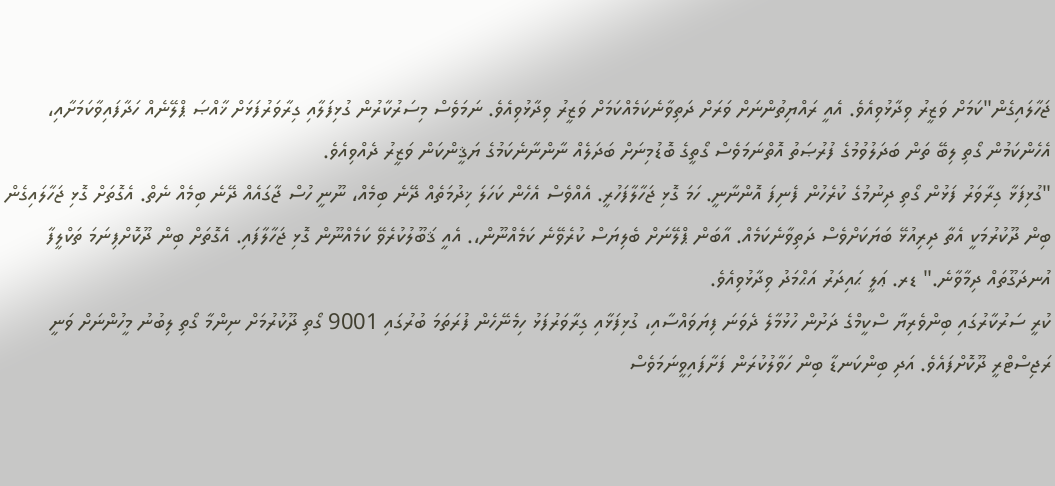ޖަހާލައިގެން"ކަމަށް ވަޒީރު ވިދާޅުވިއެވެ. އެއީ ރައްޔިތުންނަށް ވަރަށް ދަތިވާނެކަމެއްކަމަށް ވަޒީރު ވިދާޅުވިއެވެ. ނަމަވެސް މިސަރުކާރުން ގުޅިފަލާއި ގިރާވަރުފަޅަށް ޚާއްޞަ ޕްލޭނެއް ހަދާފައިވާކަމަށާއި، އެހެންކަމުން ގޯތި ލިބޭ ތަން ބަދަލުވުމުގެ ފުރުޞަތު އޮތްނަމަވެސް ގޯތީގެ ބޮޑުމިނަށް ބަދަލެއް ނާންނާނެކަމުގެ ޔަޤީންކަން ވަޒީރު ދެއްވިއެވެ.
"ގުޅިފަޅާ ގިރާވަރު ފަޅުން ގޯތި ދިނުމުގެ ކުރެހުން ފެނިފަ އޮންނާނީ. ހަމަ ގޮޅި ޖަހާލާފަހުރީ. އެއްވެސް އެހެން ކަހަލަ ޚިދުމަތެއް ދޭނެ ބިމެއް، ނޫނީ ހުސް ޖާގައެއް ދޭނެ ބިމެއް ނެތް. އެގޮތަށް ގޮޅި ޖަހާލައިގެން ބިން ދޫކުރުމަކީ އެތާ ދިރިއުޅޭ ބަޔަކަށްވެސް ދަތިވާނެކަމެއް. އާބަން ޕްލޭނަށް ބެލިޔަސް ކުރެވޭނެ ކަމެއްނޫން،. އެއީ ޤަބޫލުކުރެވޭ ކަމެއްނޫން ގޮޅި ޖަހާލާފައި. އެގޮތަށް ބިން ދޫކޮށްފިނަމަ ތަކްލީފާ އުނދަގޫތައް ދިމާވާނެ." ޑރ. ޢަލީ ޙައިދަރު އަޙްމަދު ވިދާޅުވިއެވެ.
ކުރީ ސަރުކާރުގައި ބިންވެރިޔާ ސްކީމްގެ ދަށުން ހުޅުމާލެ ދެވަނަ ފިޔަވައްސާއި، ގުޅިފަޅާއި ގިރާވަރުފަޅު ހިމެނޭހެން ފުރަތަމަ ބުރުގައި 9001 ގޯތި ދޫކުރުމަށް ނިންމާ ގޯތި ލިބުނު މީހުންނަށް ވަނީ ރަޖިސްޓްރީ ދޫކޮށްފައެވެ. އަދި ބިންކަނޑާ ބިން ހަވާލުކުރަން ފަށާފައިވީނަމަވެސް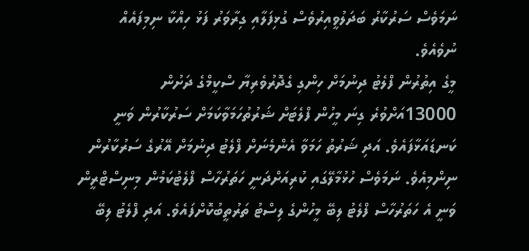ނަމަވެސް ސަރުކާރު ބަދަލުވީއިރުވެސް ގުޅިފަލާއި ގިރާވަރު ފަޅު ހިއްކާ ނިމިފައެއް ނުވެއެވެ.
މީގެ އިތުރުން ފްލެޓު ދިނުމަށް ހިންގި ގެދޮރުވެރިޔާ ސްކީމްގެ ދަށުން 13000އަށްވުރެ ގިނަ މީހުން ފްލެޓަށް ޝަރުތުހަމަވާކަމަށް ސަރުކާރުން ވަނީ ކަނޑައަޅާފައެވެ. އަދި ޝަރުތު ހަމަވާ އެންމެނަށް ފްލެޓު ދިނުމަށް އޭރުގެ ސަރުކާރުން ނިންމިއެވެ. ނަމަވެސް ހުޅުމާލޭގައި ކުރިއަށްދަނީ ހަތަރުހާސް ފްލެޓުކަމުން މިނިސްޓްރީން ވަނީ އެ ހަތަރުހާސް ފްލެޓު ލިބޭ މީހުންގެ ލިސްޓު ތަރުތީބުކޮށްފައެވެ. އަދި ފްލެޓު ލިބޭ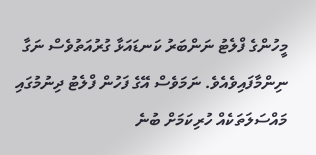މީހުންގެ ފްލެޓު ނަންބަރު ކަނޑައަޅާ ގުރުއަތުވެސް ނަގާ ނިންމާފައިވެއެވެ. ނަމަވެސް އޭގެ ފަހުން ފްލެޓު ދިނުމުގައި މައްސަލަތަކެއް ހުރިކަމަށް ބުނެ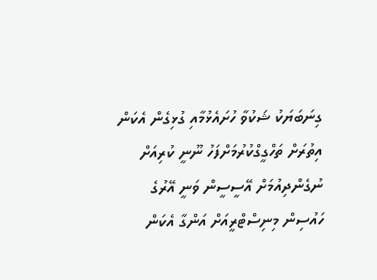ގިނަބަޔަކު ޝަކުވާ ހުށައެޅުމާއި ގުޅިގެން އެކަން އިތުރަށް ތަހްގީގްކުރުމަށްފަހު ނޫނީ ކުރިއަށް ނުގެންދިއުމަށް އޭސީސީން ވަނީ އޭރުގެ ހައުސިން މިނިސްޓްރީއަށް އަންގާ އެކަން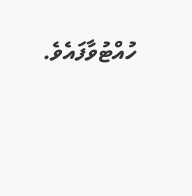ހުއްޓުވާފައެވެ.